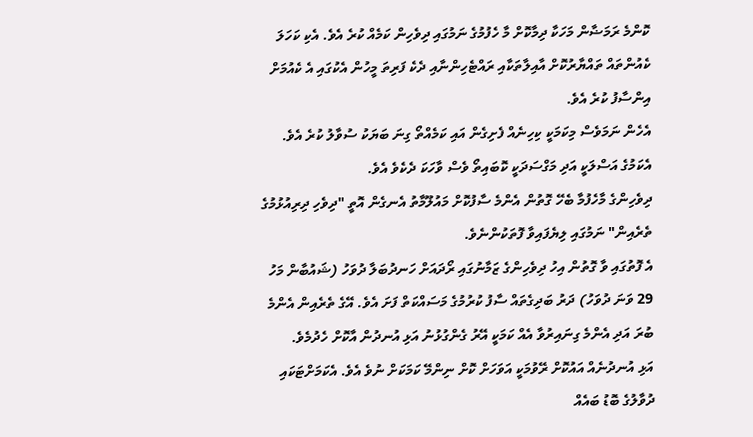ކޮންމެ ރަމަޟާން މަހަކާ ދިމާކޮށް މާ ހެފުމުގެ ނަމުގައި ދިވެހިން ކަމެއް ކުރެ އެވެ. އެކި ކަހަލަ ކެއުންތައް ތައްޔާރުކޮށް އާއިލާތަކާއި ރައްޓެހިންނާއި ދެކެ ފަރިތަ މީހުން އެކުގައި އެ ކެއުމަށް އިންސާފު ކުރެ އެވެ.
އެހެން ނަމަވެސް މިކަމަކީ ކިހިނެއް ފެށިގެން އައި ކަމެއްތޯ ގިނަ ބަޔަކު ސުވާލު ކުރެ އެވެ. އެކަމުގެ އަސްލަކީ އަދި މަގްސަދަކީ ކޮބައިތޯ ވެސް ވާހަކަ ދެކެވެ އެވެ.
ދިވެހިންގެ މާހެފުމާ ބެހޭ ގޮތުން އެންމެ ސާފުކޮށް މައުލޫމާތު އެނގެން އޮތީ "ދިވެހި ދިރިއުޅުމުގެ ތެރެއިން" ނަމުގައި ލިޔެފައިވާ ފޮތަކުންނެވެ.
އެ ފޮތުގައި ވާ ގޮތުން އިހު ދިވެހިންގެ ޒަމާނުގައި ރޯދައަށް ހަނދުބަލާ ދުވަހު (ޝައުބާން މަހު 29 ވަނަ ދުވަހު) ދަރު ބަދިގެތައް ސާފު ކުރުމުގެ މަސައްކަތް ފަށަ އެވެ. އޭގެ ތެރެއިން އެންމެ ބުރަ އަދި އެންމެ ގިނައިރުވާ އެއް ކަމަކީ އޭރު ގެންގުޅުނު އަޅި އުނދުން އާކޮށް ހެދުމެވެ.
އަޅި އުނދުނެއް އައުކޮށް ރޭވުމަކީ އަވަހަށް ކޮށް ނިންމޭ ކަމަކަށް ނުވެ އެވެ. އެކަމަށްޓަކައި ދުވާލުގެ ބޮޑު ބައެއް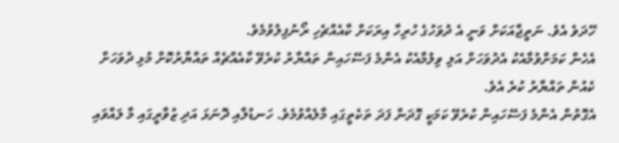ހޭދަވެ އެވެ. ނަތީޖާއަކަށް ވަނީ އެ ދުވަހުގެ ހުރިހާ އިރަކަށް ކާއެއްޗެހި ރޯނުފިލުވުމެވެ.
އެހެން ކަމަށްވުމާއެކު އެދުވަހަށް އަލި ވިލުމާއެކު އެންމެ ފަސޭހައިން ތައްޔާރު ކުރެވޭ ކާއެއްޗެއް ތައްޔާރުކޮށް މުޅި ދުވަހަށް ކެއުން ތައްޔާރު ކުރެ އެވެ.
އެގޮތުން އެންމެ ފަސޭހައިން ކުރެވޭ ކަމަކީ ގޮދަން ފަދަ ތަކެތީގައި މާލެއްވުމެވެ. ހަނޑުލާއި ދޮނަޅަ އަދި ޒުވާރީގައި މާ ލައްވައި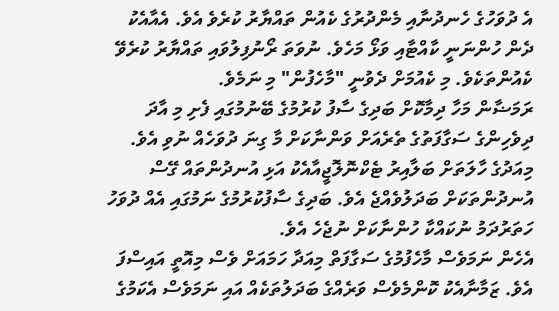އެ ދުވަހުގެ ހެނދުނާއި މެންދުރުގެ ކެއުން ތައްޔާރު ކުރެވެ އެވެ. އެއާއެކު ދެން ހުންނަނީ ކާއްޓާއި ވަޅޯ މަހެވެ. ނުވަތަ ރޯނުފިލުވައި ތައްޔާރު ކުރެވޭ ކެއުންތަކެވެ. މި ކެއުމަށް ދެވުނީ "މާހެފުން" މި ނަމެވެ.
ރަމަޟާން މަހާ ދިމާކޮށް ބަދިގެ ސާފު ކުރުމުގެ ބޭނުމުގައި ފެށި މި އާދަ ދިވެހިންގެ ސަގާފަތުގެ ތެރެއަށް ވަންނާކަށް މާ ގިނަ ދުވަހެއް ނުވި އެވެ.
މިއަދުގެ ހާލަތަށް ބަލާއިރު ޓެކްނޮލޮޖީއާއެކު އަޅި އުނދުންތައް ގޭސް އުނދުންތަކަށް ބަދަލުވެއްޖެ އެވެ. ބަދިގެ ސާފުކުރުމުގެ ނަމުގައި އެއް ދުވަހު ހަތަރުދަމު ނުކައްކާ ހުންނާކަށް ނުޖެހެ އެވެ.
އެހެން ނަމަވެސް މާހެފުމުގެ ސަގާފަތް މިއަދާ ހަމައަށް ވެސް މިއޮތީ އައިސްފަ އެވެ. ޒަމާނާއެކު ކޮންމެވެސް ވަރެއްގެ ބަދަލުތަކެއް އައި ނަމަވެސް އެކަމުގެ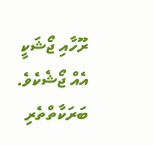ރޫހާއި ޖޯޝަކީ އެއް ޖޯޝެކެވެ. ބަރަކާތްތެރި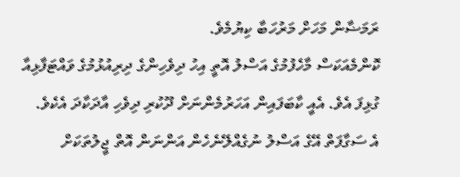ރަމަޟާން މަހަށް މަރުހަބާ ކިޔުމެވެ.
ކޮންމެއަކަސް މާހެފުމުގެ އަސްލު އޮތީ އިހު ދިވެހިންގެ ދިރިއުޅުމުގެ ވައްޓަފާޅިއާ ގުޅިފަ އެވެ. އެއީ ކާބަފައިން އަހަރުމެންނަށް ދޫކުރި ދިވެހި އާދަކާދަ އެކެވެ.
އެ ސަގާފަތް އޭގެ އަސްލު ނުގެއްލޭނެހެން އަންނަން އޮތް ޖީލުތަކަށް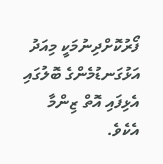ފޯރުކޮށްދިނުމަކީ މިއަދު އަޅުގަނޑުމެންގެ ބޮލުގައި އެޅިފައި އޮތް ޒިންމާ އެކެވެ.